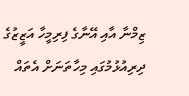ޒިމްނާ އާއި އޭނާގެ ފިރިމީހާ އަޒީޒުގެ ދިރިއުޅުމުގައި މިހާތަނަށް އެތައް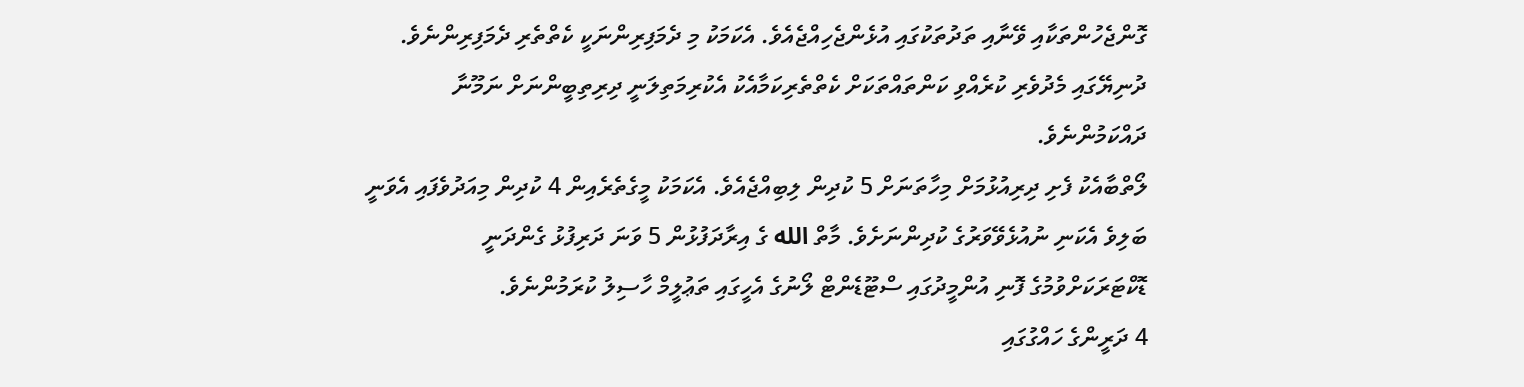ގޮންޖެހުންތަކާއި ވޭނާއި ތަދުތަކުގައި އުޅެންޖެހިއްޖެއެވެ. އެކަމަކު މި ދެމަފިރިންނަކީ ކެތްތެރި ދެމަފިރިންނެވެ. ދުނިޔޭގައި މެދުވެރި ކުރެއްވި ކަންތައްތަކަށް ކެތްތެރިކަމާއެކު އެކުރިމަތިލަނީ ދިރިތިބީންނަށް ނަމޫނާ ދައްކަމުންނެވެ.
ލޯތްބާއެކު ފެށި ދިރިއުޅުމަށް މިހާތަނަށް 5 ކުދިން ލިބިއްޖެއެވެ. އެކަމަކު މީގެތެރެއިން 4 ކުދިން މިއަދުވެފައި އެވަނީ ބަލިވެ އެކަނި ނުއުޅެވޭވަރުގެ ކުދިންނަށެވެ. މާތް الله ގެ އިރާދަފުޅުން 5 ވަނަ ދަރިފުޅު ގެންދަނީ ޑޮކްޓަރަކަށްވުމުގެ ފޮނި އުންމީދުގައި ސްޓޫޑެންޓް ލޯނުގެ އެހީގައި ތަޢުލީމް ހާސިލު ކުރަމުންނެވެ.
4 ދަރީންގެ ހައްގުގައި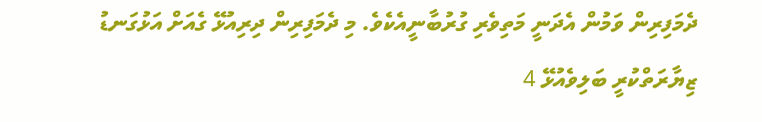ދެމަފިރިން ވަމުން އެދަނީ މަތިވެރި ގުރުބާނީއެކެވެ. މި ދެމަފިރިން ދިރިއުޅޭ ގެއަށް އަޅުގަނޑު ޒިޔާރަތްކުރީ ބަލިވެއުޅޭ 4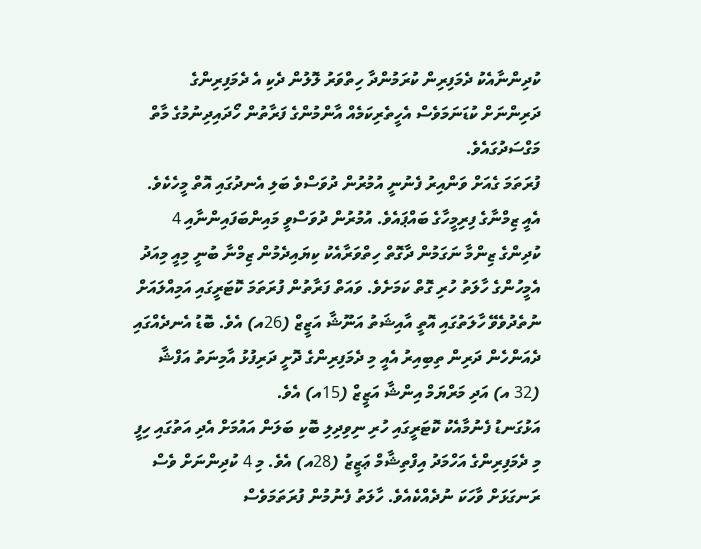ކުދިންނާއެކު ދެމަފިރިން ކުރަމުންދާ ހިތްވަރު ލޮލުން ދެކި އެ ދެމަފިރިންގެ ދަރިންނަށް ކުޑަނަމަވެސް އެހީތެރިކަމެއް އާންމުންގެ ފަރާތުން ހޯދައިދިނުމުގެ މާތް މަގްސަދުގައެވެ.
ފުރަތަމަ ގެއަށް ވަންއިރު ފެނުނީ އުމުރުން ދުވަސްވެ ބަލި އެނދުގައި އޮތް މީހެކެވެ. އެއީ ޒިމްނާގެ ފިރިމީހާގެ ބައްޕައެވެ. އުމުރުން ދުވަސްވީ މައިންބަފައިންނާއި 4 ކުދިންގެ ޒިންމާ ނަގަމުން ދާގޮތް ހިތްވަރާއެކު ކިޔައިދެމުން ޒިމްނާ ބުނީ މިއީ މިއަދު އެމީހުންގެ ހާލަތު ހުރި ގޮތް ކަމަށެވެ. ވައަތް ފަރާތުން ފުރަތަމަ ކޮޓަރީގައި އަމިއްލައަށް ނުތެދުވެވޭ ހާލަތުގައި އޮތީ އާއިޝަތު އަނޫޝާ އަޒީޒް (26އ) އެވެ. ބޮޑު އެނދެއްގައި ދެއަންހެން ދަރިން ތިބިއިރު އެއީ މި ދެމަފިރިންގެ ދޮށީ ދަރިފުޅު އާމިނަތު އަފްޝާ (32 އ) އަދި މަރްޔަމް އިންޝާ އަޒީޒް (15އ) އެވެ.
އަޅުގަނޑު ފެނުމާއެކު ކޮޓަރީގައި ހުރި ނިވިދިލި ބޮކި ބަލަން އައުމަށް އެދި އަތުގައި ހިފީ މި ދެމަފިރިންގެ އަހްމަދު އިފްތިޝާމް ޢަޒީޒު (28އ) އެވެ. މި 4 ކުދިންނަށް ވެސް ރަނގަޅަށް ވާހަކަ ނުދެއްކެއެވެ. ހާލަތު ފެނުމުން ފުރަތަމަވެސް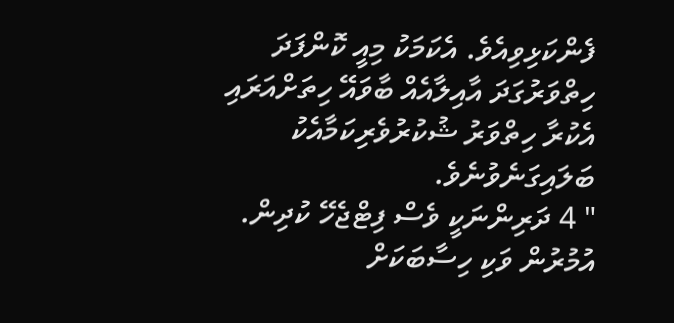ފެންކަޅިވިއެވެ. އެކަމަކު މިއީ ކޮންފަދަ ހިތްވަރުގަދަ އާއިލާއެއް ބާވައޭ ހިތަށްއަރައި އެކުރާ ހިތްވަރު ޝުކުރުވެރިކަމާއެކު ބަލައިގަނެވުނެވެ.
" 4 ދަރިންނަކީ ވެސް ފިޓްޖެހޭ ކުދިން. އުމުރުން ވަކި ހިސާބަކަށް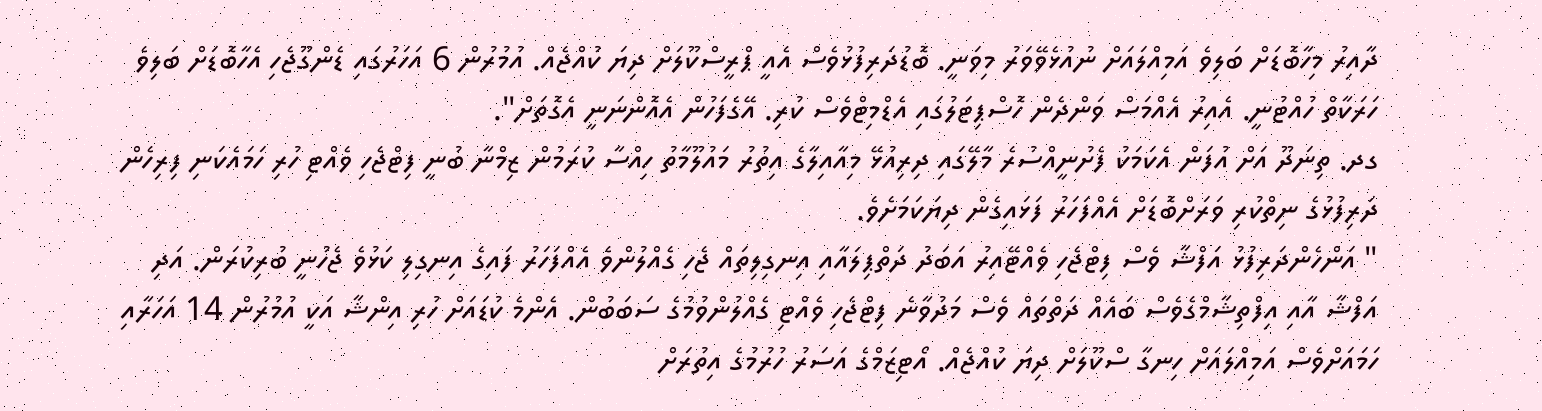ދާއިރު މިހާބޮޑަށް ބަލިވެ އަމިއްލައަށް ނުއުޅެވޭވަރު މިވަނީ. ބޮޑުދަރިފުޅުވެސް އެއީ ޕްރީސްކޫލަށް ދިޔަ ކުއްޖެއް. އުމުރުން 6 އަހަރުގައި ޑެންގޫޖެހި އެހާބޮޑަށް ބަލިވެ ހަރަކާތް ހުއްޓުނީ. އެއިރު އެއްމަސް ވަންދެން ހޮސްޕިޓަލުގައި އެޑްމިޓްވެސް ކުރި. އޭގެފަހުން އެއޮންނަނީ އެގޮތަށް".
ގދ. ތިނަދޫ އަށް އުފަން އެކަމަކު ފެށުނީއްސުރެ މާލޭގައި ދިރިއުޅޭ މިއާއިލާގެ އިތުރު މައުލޫމާތު ހިއްސާ ކުރަމުން ޒިމްނާ ބުނީ ފިޓްޖެހި ވެއްޓި ހުރި ހަމައެކަނި ފިރިހެން ދަރިފުޅުގެ ނިތްކުރި ވަރަށްބޮޑަށް އެއްފަހަރު ފަޅައިގެން ދިޔަކަމަށެވެ.
" އަންހެންދަރިފުޅު އަފްޝާ ވެސް ފިޓްޖެހި ވެއްޓޭއިރު އަބަދު ދަތްޕިލައާއި އިނގިލިތައް ޖެހި ގެއްލުންވެ އެއްފަހަރު ފައިގެ އިނގިލި ކަޅުވެ ޖެހުނީ ބުރިކުރަން. އަދި އަފްޝާ އާއި އިފްތިޝާމްގެވެސް ބައެއް ދަތްތައް ވެސް މަދުވާނެ ފިޓްޖެހި ވެއްޓި ގެއްލުންވުމުގެ ސަބަބުން. އެންމެ ކުޑައަށް ހުރި އިންޝާ އަކީ އުމުރުން 14 އަހަރާއި ހަމައަށްވެސް އަމިއްލައަށް ހިނގާ ސްކޫލަށް ދިޔަ ކުއްޖެއް. އޯޓިޒަމްގެ އަސަރު ހުރުމުގެ އިތުރަށް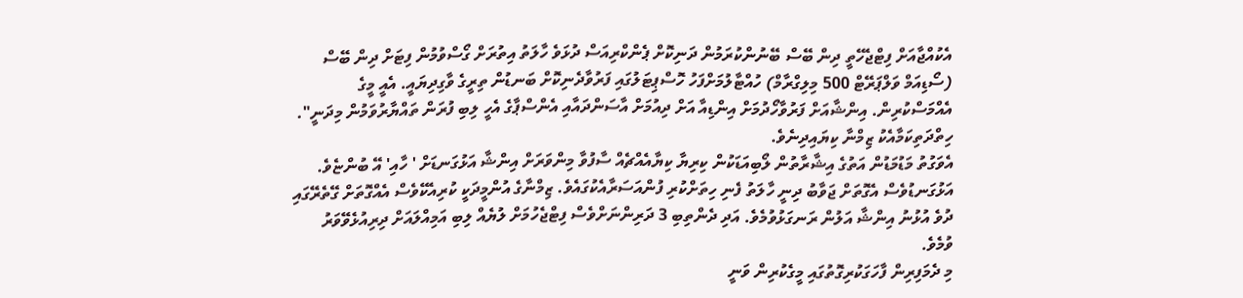އެކުއްޖާއަށް ފިޓްޖެހޭތީ ދިން ބޭސް ބޭނުންކުރަމުން ދަނިކޮށް ޕެންކްރިއަސް ދުޅަވެ ހާލަތު އިތުރަށް ގޯސްވުމުން ފިޓަށް ދިން ބޭސް (ސޯޑިއަމް ވަލްޕަރޭޓް 500 މިލިގްރާމް) ހުއްޓާލުމަށްފަހު ހޮސްޕިޓަލުގައި ފަރުވާދެނިކޮށް ބަނޑުން ތިރީގެ ވާގިދިޔައީ. އެއީ މީގެ އެއްމަސްކުރިން. އިންޝާއަށް ފަރުވާހޯދުމަށް އިންޑިއާ އަށް ދިއުމަށް އާސަންދައާއި އެންސްޕާގެ އެހީ ލިބި ފުރަން ތައްޔާރުވަމުން މިދަނީ". ހިތްދަތިކަމާއެކު ޒިމްނާ ކިޔައިދިނެވެ.
އެވަގުތު މަޑުމަޑުން އަތުގެ އިޝާރާތުން ލޯބިއަޑަކުން ކިރިޔާ ކިޔާއެއްޗެއް ސާފުވާ މިންވަރަށް އިންޝާ އަޅުގަނޑަށް ' ހާއި' އޭ ބުންޏެވެ. އަޅުގަނޑުވެސް އެގޮތަށް ޖަވާބު ދިނީ ހާލަތު ފެނި ހިތަށްކުރި ފުންއަސަރާއެކުގައެވެ. ޒިމްނާގެ އުންމީދަކީ ކުރިއެކޭވެސް އެއްގޮތަށް ގޭތެރޭގައި ދުވެ އުޅުނު އިންޝާ އަލުން ރަނގަޅުވުމެވެ. އަދި ދެންތިބި 3 ދަރިންނަށްވެސް ފިޓްޖެހުމަށް ލުޔެއް ލިބި އަމިއްލައަށް ދިރިއުޅެވޭވަރު ވުމެވެ.
މި ދެމަފިރިން ފާހަގަކުރިގޮތުގައި މީގެކުރިން ވަނީ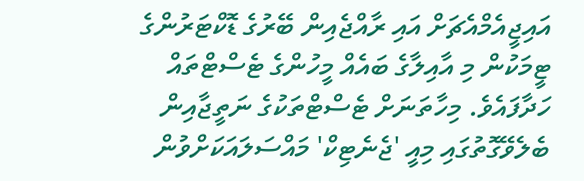އައިޖީއެމްއެޗަށް އައި ރާއްޖެއިން ބޭރުގެ ޑޮކްޓަރުންގެ ޓީމަކުން މި އާއިލާގެ ބައެއް މީހުންގެ ޓެސްޓްތައް ހަދާފައެވެ. މިހާތަނަށް ޓެސްޓްތަކުގެ ނަތީޖާއިން ބެލެވޭގޮތުގައި މިއީ 'ޖެނެޓިކް' މައްސަލައަކަށްވުން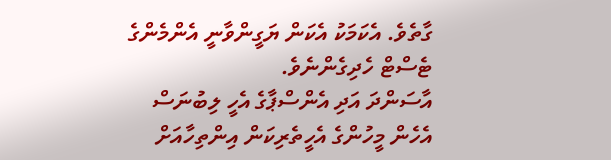ގާތެވެ. އެކަމަކު އެކަން ޔަގީންވާނީ އެންމެންގެ ޓެސްޓް ހެދިގެންނެވެ.
އާސަންދަ އަދި އެންސްޕާގެ އެހީ ލިބުނަސް އެހެން މީހުންގެ އެހީތެރިކަން އިންތިހާއަށް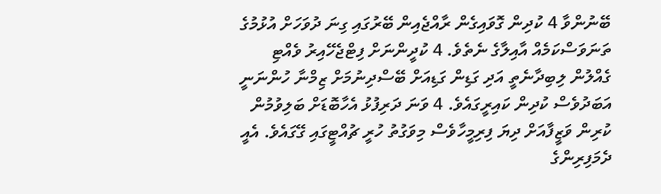ބޭނުންވާ 4 ކުދިން ގޮވައިގެން ރާއްޖެއިން ބޭރުގައި ގިނަ ދުވަހަށް އުޅުމުގެ ތަނަވަސްކަމެއް އާއިލާގެ ނެތެވެ. 4 ކުދީންނަށް ފިޓްޖެހޭއިރު ވެއްޓި ގެއްލުން ލިބިދާނެތީ އަދި ގަޑިން ގަޑިއަށް ބޭސްދިނުމަށް ޒިމްނާ ހުންނަނީ އަބަދުވެސް ކުދިން ކައިރީގައެވެ. 4 ވަނަ ދަރިފުޅު އެހާބޮޑަށް ބަލިވުމުން ކުރިން ވަޒީފާއަށް ދިޔަ ފިރިމީހާވެސް މިވަގުތު ހުރީ ޗުއްޓީގައި ގޭގައެވެ. އެއީ ދެމަފިރިންގެ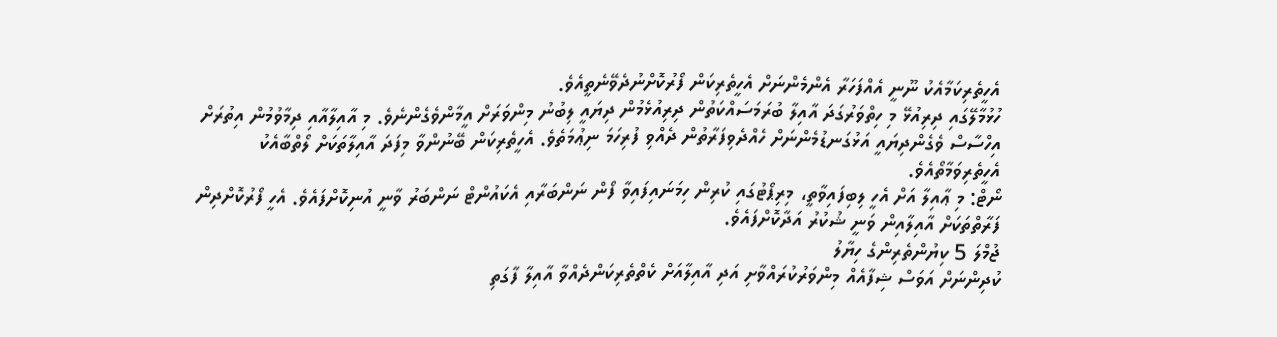އެހީތެރިކަމާއެކު ނޫނީ އެއްފަހަރާ އެންމެންނަށް އެހީތެރިކަން ފޯރުކޮށްނުދެވޭނެތީއެވެ.
ހުޅުމާލޭގައި ދިރިއުޅޭ މި ހިތްވަރުގަދަ އާއިލާ ބުރަމަސައްކަތުން ދިރިއުޅެމުން ދިޔައީ ލިބުނު މިންވަރަށް އީމާންވެގެންނެވެ. މި އާއިލާއާއި ދިމާވުމުން އިތުރަށް އިހްސާސް ވެގެންދިޔައީ އަޅުގަނޑުމެންނަށް ހެއްދެވިފަރާތުން ދެއްވި ފުރިހަމަ ނިޢުމަތެވެ. އެހީތެރިކަން ބޭނުންވާ މިފަދަ އާއިލާތަކަށް ލޯތްބާއެކު އެހީތެރިވަމާތޯއެވެ.
ނޯޓް: މި ޢާއިލާ އަށް އެހީ ލިބިފައިވާތީ، މިރިޕޯޓުގައި ކުރިން ހިމަނައިފައިވާ ފޯން ނަންބަރާއި އެކައުންޓް ނަންބަރު ވާނީ އުނިކޮށްފައެވެ. އެހީ ފޯރުކޮށްދިން ފަރާތްތަކަށް އާއިލާއިން ވަނީ ޝުކުރު އަދާކޮށްފައެވެ.
ޖުމްލަ 5 ކިޔުންތެރިންގެ ހިޔާލު
ކުދިންނަށް އަވަސް ޝިފާއެއް މިންވަރުކުރައްވާށި އަދި އާއިލާއަށް ކެތްތެރިކަންދެއްވާ އާއިލާ ފާގަތި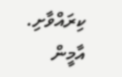ކިރައްވާށި. އާމީން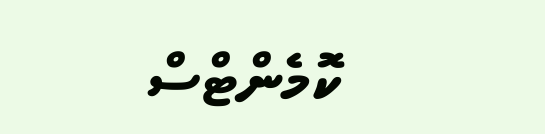ކޮމެންޓްސް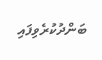ބަންދުކުރެވިފައި